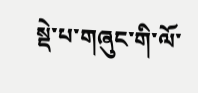སྡེ་པ་གཞུང་གི་ལོ་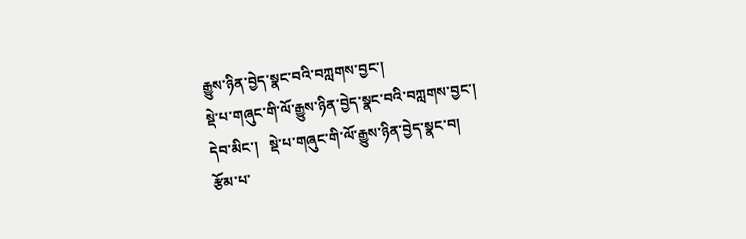རྒྱུས་ཉིན་བྱེད་སྣང་བའི་བཀླགས་བྱང་།
སྡེ་པ་གཞུང་གི་ལོ་རྒྱུས་ཉིན་བྱེད་སྣང་བའི་བཀླགས་བྱང་།
དེབ་མིང་།   སྡེ་པ་གཞུང་གི་ལོ་རྒྱུས་ཉིན་བྱེད་སྣང་བ།
རྩོམ་པ་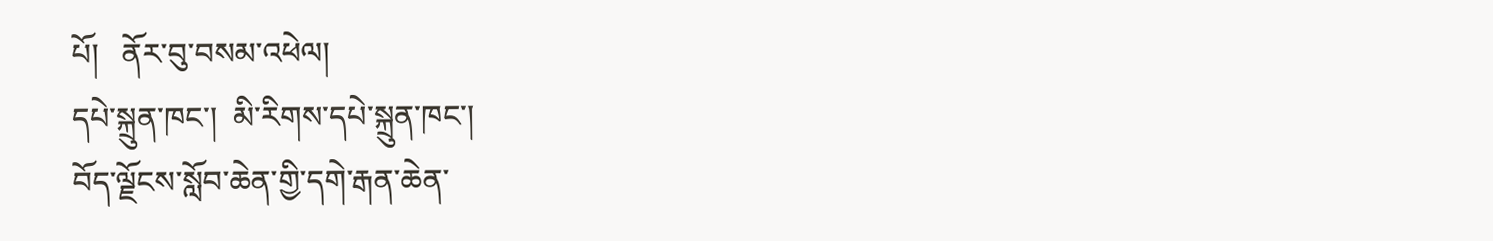པོ།   ནོར་བུ་བསམ་འཕེལ།
དཔེ་སྐྲུན་ཁང་།  མི་རིགས་དཔེ་སྐྲུན་ཁང་།
བོད་ལྗོངས་སློབ་ཆེན་གྱི་དགེ་རྒན་ཆེན་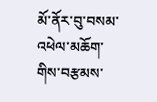མོ་ནོར་བུ་བསམ་འཕེལ་མཆོག་གིས་བརྩམས་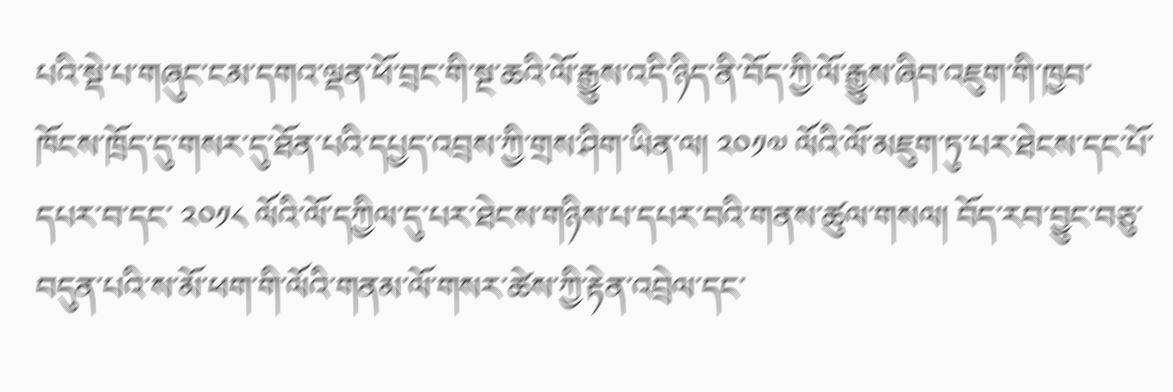པའི་སྡེ་པ་གཞུང་ངམ་དགའ་ལྡན་ཕོ་བྲང་གི་སྔ་ཆའི་ལོ་རྒྱུས་འདི་ཉིད་ནི་བོད་ཀྱི་ལོ་རྒྱུས་ཞིབ་འཇུག་གི་ཁྱབ་ཁོངས་ཁྲོད་དུ་གསར་དུ་ཐོན་པའི་དཔྱད་འབྲས་ཀྱི་གྲས་ཤིག་ཡིན་ལ། ༢༠༡༧ ལོའི་ལོ་མཇུག་ཏུ་པར་ཐེངས་དང་པོ་དཔར་བ་དང་ ༢༠༡༨ ལོའི་ལོ་དཀྱིལ་དུ་པར་ཐེངས་གཉིས་པ་དཔར་བའི་གནས་ཚུལ་གསལ། བོད་རབ་བྱུང་བཅུ་བདུན་པའི་ས་མོ་ཕག་གི་ལོའི་གནམ་ལོ་གསར་ཚེས་ཀྱི་རྟེན་འབྲེལ་དང་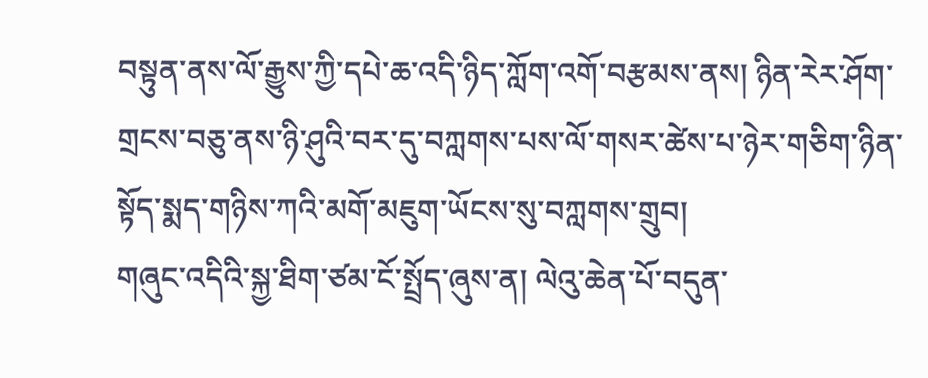བསྟུན་ནས་ལོ་རྒྱུས་ཀྱི་དཔེ་ཆ་འདི་ཉིད་ཀློག་འགོ་བརྩམས་ནས། ཉིན་རེར་ཤོག་གྲངས་བཅུ་ནས་ཉི་ཤུའི་བར་དུ་བཀླགས་པས་ལོ་གསར་ཚེས་པ་ཉེར་གཅིག་ཉིན་སྟོད་སྨད་གཉིས་ཀའི་མགོ་མཇུག་ཡོངས་སུ་བཀླགས་གྲུབ།
གཞུང་འདིའི་སྐྱ་ཐིག་ཙམ་ངོ་སྤྲོད་ཞུས་ན། ལེའུ་ཆེན་པོ་བདུན་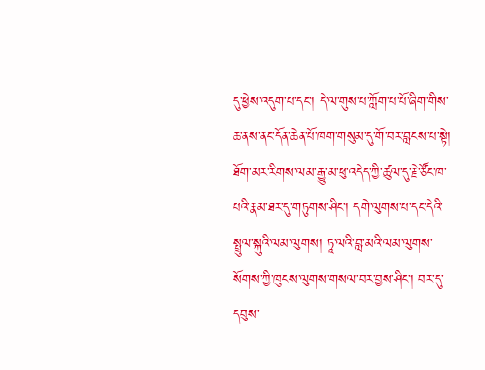དུ་ཕྱེས་འདུག་པ་དང་། དེ་ལ་གུས་པ་ཀློག་པ་པོ་ཞིག་གིས་ཆ་ནས་ནང་དོན་ཆེན་པོ་ཁག་གསུམ་དུ་གོ་བར་བླངས་པ་སྟེ། ཐོག་མར་རིགས་ལམ་རྒྱུ་མ་ཕུ་འདེད་ཀྱི་ཚུལ་དུ་རྗེ་ཙོང་ཁ་པའི་རྣམ་ཐར་དུ་གཏུགས་ཤིང་། དགེ་ལུགས་པ་དང་དེའི་སྤྲུལ་སྐུའི་ལམ་ལུགས། ཏཱ་ལའི་བླ་མའི་ལམ་ལུགས་སོགས་ཀྱི་ཁུངས་ལུགས་གསལ་བར་བྱས་ཤིང་། བར་དུ་དབུས་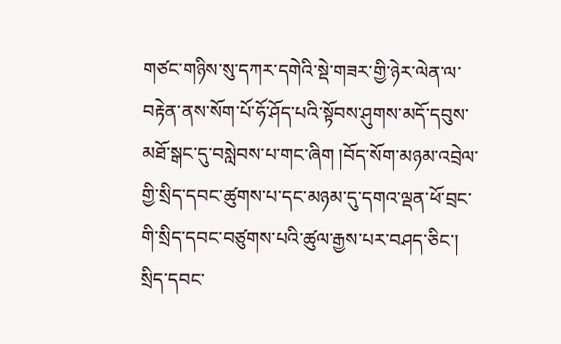གཙང་གཉིས་སུ་དཀར་དགེའི་སྡེ་གཟར་གྱི་ཉེར་ལེན་ལ་བརྟེན་ནས་སོག་པོ་ཧོ་ཤོད་པའི་སྟོབས་ཤུགས་མདོ་དབུས་མཐོ་སྒང་དུ་བསླེབས་པ་གང་ཞིག །བོད་སོག་མཉམ་འབྲེལ་གྱི་སྲིད་དབང་ཚུགས་པ་དང་མཉམ་དུ་དགའ་ལྡན་ཕོ་བྲང་གི་སྲིད་དབང་བཙུགས་པའི་ཚུལ་རྒྱས་པར་བཤད་ཅིང་། སྲིད་དབང་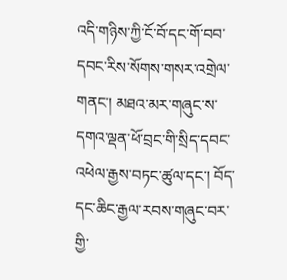འདི་གཉིས་ཀྱི་ངོ་བོ་དང་གོ་བབ་དབང་རིས་སོགས་གསར་འགྲེལ་གནང་། མཐའ་མར་གཞུང་ས་དགའ་ལྡན་ཕོ་བྲང་གི་སྲིད་དབང་འཕེལ་རྒྱས་བཏང་ཚུལ་དང་། བོད་དང་ཆིང་རྒྱལ་རབས་གཞུང་བར་གྱི་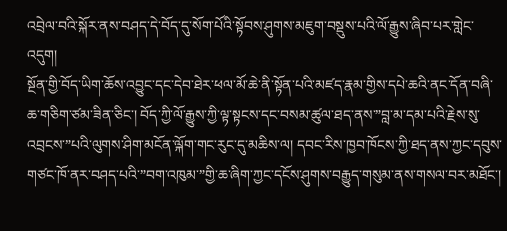འབྲེལ་བའི་སྐོར་ནས་བཤད་དེ་བོད་དུ་སོག་པོའི་སྟོབས་ཤུགས་མཇུག་བསྡུས་པའི་ལོ་རྒྱུས་ཞིབ་པར་གླེང་འདུག།
སྔོན་གྱི་བོད་ཡིག་ཆོས་འབྱུང་དང་དེབ་ཐེར་ཕལ་མོ་ཆེ་ནི་སྟོན་པའི་མཛད་རྣམ་གྱིས་དཔེ་ཆའི་ནང་དོན་བཞི་ཆ་གཅིག་ཙམ་ཟིན་ཅིང་། བོད་ཀྱི་ལོ་རྒྱུས་ཀྱི་ལྟ་སྟངས་དང་བསམ་ཚུལ་ཐད་ནས་”བླ་མ་དམ་པའི་རྗེས་སུ་འབྲངས་”པའི་ལུགས་ཤིག་མངོན་ལྐོག་གང་རུང་དུ་མཆིས་ལ། དབང་རིས་ཁྱབ་ཁོངས་ཀྱི་ཐད་ནས་ཀྱང་དབུས་གཙང་ཁོ་ནར་བཤད་པའི་”བག་འཁུམ་”གྱི་ཆ་ཞིག་ཀྱང་དངོས་ཤུགས་བརྒྱུད་གསུམ་ནས་གསལ་བར་མཐོང་།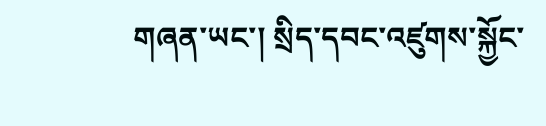གཞན་ཡང་། སྲིད་དབང་འཛུགས་སྐྱོང་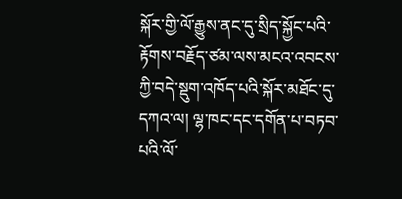སྐོར་གྱི་ལོ་རྒྱུས་ནང་དུ་སྲིད་སྐྱོང་པའི་རྟོགས་བརྗོད་ཙམ་ལས་མངའ་འབངས་ཀྱི་བདེ་སྡུག་འཁོད་པའི་སྐོར་མཐོང་དུ་དཀའ་ལ། ལྷ་ཁང་དང་དགོན་པ་བཏབ་པའི་ལོ་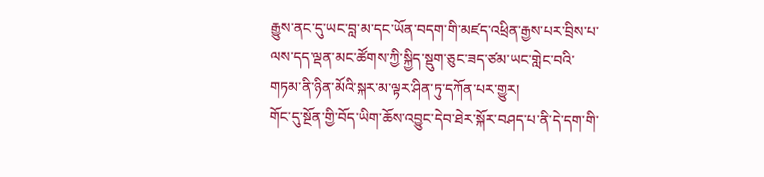རྒྱུས་ནང་དུ་ཡང་བླ་མ་དང་ཡོན་བདག་གི་མཛད་འཕྲིན་རྒྱས་པར་བྲིས་པ་ལས་དད་ལྡན་མང་ཚོགས་ཀྱི་སྐྱིད་སྡུག་ཅུང་ཟད་ཙམ་ཡང་གླེང་བའི་གཏམ་ནི་ཉིན་མོའི་སྐར་མ་ལྟར་ཤིན་ཏུ་དཀོན་པར་གྱུར།
གོང་དུ་སྔོན་གྱི་བོད་ཡིག་ཆོས་འབྱུང་དེབ་ཐེར་སྐོར་བཤད་པ་ནི་དེ་དག་གི་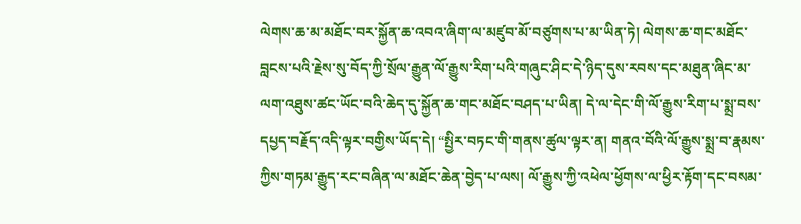ལེགས་ཆ་མ་མཐོང་བར་སྐྱོན་ཆ་འབའ་ཞིག་ལ་མཛུབ་མོ་བཙུགས་པ་མ་ཡིན་ཏེ། ལེགས་ཆ་གང་མཐོང་བླངས་པའི་རྗེས་སུ་བོད་ཀྱི་སྲོལ་རྒྱུན་ལོ་རྒྱུས་རིག་པའི་གཞུང་ཤིང་དེ་ཉིད་དུས་རབས་དང་མཐུན་ཞིང་མ་ལག་འཐུས་ཚང་ཡོང་བའི་ཆེད་དུ་སྐྱོན་ཆ་གང་མཐོང་བཤད་པ་ཡིན། དེ་ལ་དེང་གི་ལོ་རྒྱུས་རིག་པ་སྨྲ་བས་དཔྱད་བརྗོད་འདི་ལྟར་བགྱིས་ཡོད་དེ། “སྤྱིར་བཏང་གི་གནས་ཚུལ་ལྟར་ན། གནའ་བོའི་ལོ་རྒྱུས་སྨྲ་བ་རྣམས་ཀྱིས་གཏམ་རྒྱུད་རང་བཞིན་ལ་མཐོང་ཆེན་བྱེད་པ་ལས། ལོ་རྒྱུས་ཀྱི་འཕེལ་ཕྱོགས་ལ་ཕྱིར་རྟོག་དང་བསམ་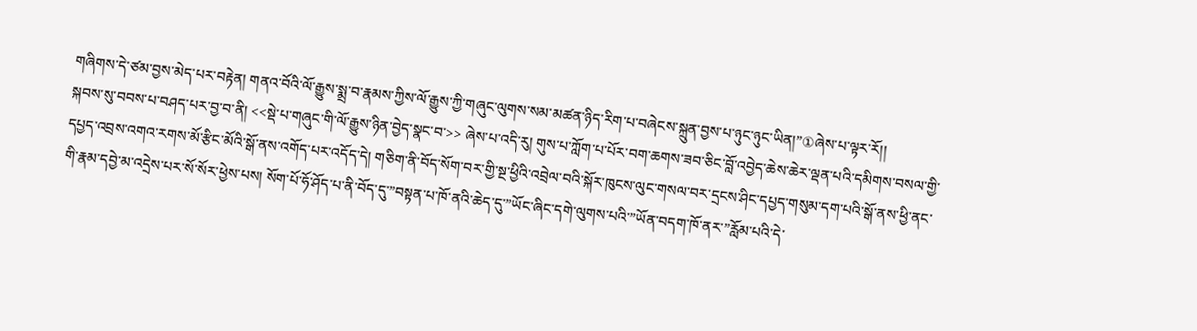གཞིགས་དེ་ཙམ་བྱས་མེད་པར་བརྟེན། གནའ་བོའི་ལོ་རྒྱུས་སྨྲ་བ་རྣམས་ཀྱིས་ལོ་རྒྱུས་ཀྱི་གཞུང་ལུགས་སམ་མཚན་ཉིད་རིག་པ་བཞེངས་སྐྲུན་བྱས་པ་ཉུང་ཉུང་ཡིན།”①ཞེས་པ་ལྟར་རོ།།
སྐབས་སུ་བབས་པ་བཤད་པར་བྱ་བ་ནི། <<སྡེ་པ་གཞུང་གི་ལོ་རྒྱུས་ཉིན་བྱེད་སྣང་བ་>> ཞེས་པ་འདི་རུ། གུས་པ་ཀློག་པ་པོར་བག་ཆགས་ཟབ་ཅིང་བློ་འབྱེད་ཆེས་ཆེར་ལྡན་པའི་དམིགས་བསལ་གྱི་དཔྱད་འབྲས་འགའ་རགས་མོ་རྩིང་མོའི་སྒོ་ནས་འགོད་པར་འདོད་དེ། གཅིག་ནི་བོད་སོག་བར་གྱི་སྔ་ཕྱིའི་འབྲེལ་བའི་སྐོར་ཁུངས་ལུང་གསལ་བར་དྲངས་ཤིང་དཔྱད་གསུམ་དག་པའི་སྒོ་ནས་ཕྱི་ནང་གི་རྣམ་དབྱེ་མ་འདྲེས་པར་སོ་སོར་ཕྱེས་པས། སོག་པོ་ཧོ་ཤོད་པ་ནི་བོད་དུ་”བསྟན་པ་ཁོ་ནའི་ཆེད་དུ་”ཡོང་ཞིང་དགེ་ལུགས་པའི་”ཡོན་བདག་ཁོ་ནར་”རློམ་པའི་དེ་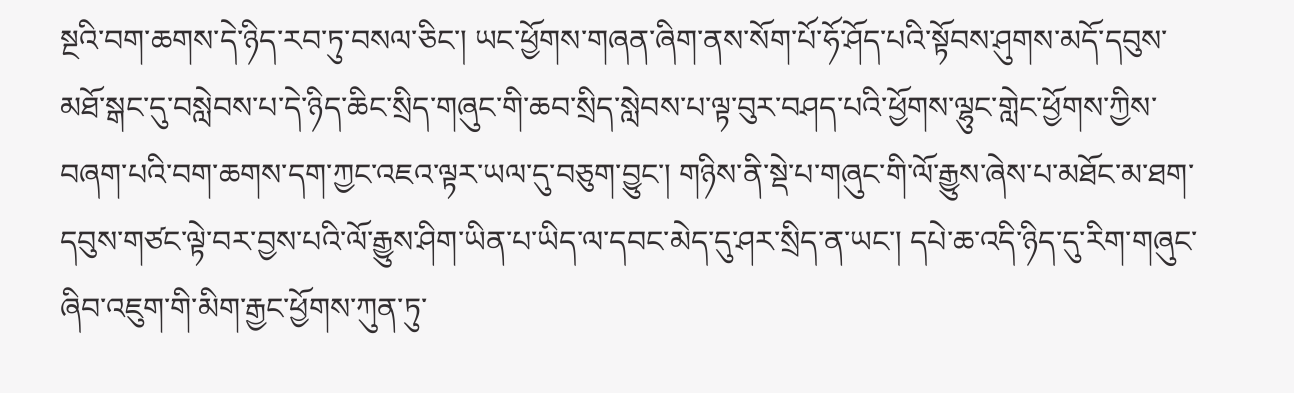སྔའི་བག་ཆགས་དེ་ཉིད་རབ་ཏུ་བསལ་ཅིང་། ཡང་ཕྱོགས་གཞན་ཞིག་ནས་སོག་པོ་ཧོ་ཤོད་པའི་སྟོབས་ཤུགས་མདོ་དབུས་མཐོ་སྒང་དུ་བསླེབས་པ་དེ་ཉིད་ཆིང་སྲིད་གཞུང་གི་ཆབ་སྲིད་སླེབས་པ་ལྟ་བུར་བཤད་པའི་ཕྱོགས་ལྷུང་གླེང་ཕྱོགས་ཀྱིས་བཞག་པའི་བག་ཆགས་དག་ཀྱང་འཇའ་ལྟར་ཡལ་དུ་བཅུག་བྱུང་། གཉིས་ནི་སྡེ་པ་གཞུང་གི་ལོ་རྒྱུས་ཞེས་པ་མཐོང་མ་ཐག་དབུས་གཙང་ལྟེ་བར་བྱས་པའི་ལོ་རྒྱུས་ཤིག་ཡིན་པ་ཡིད་ལ་དབང་མེད་དུ་ཤར་སྲིད་ན་ཡང་། དཔེ་ཆ་འདི་ཉིད་དུ་རིག་གཞུང་ཞིབ་འཇུག་གི་མིག་རྒྱང་ཕྱོགས་ཀུན་ཏུ་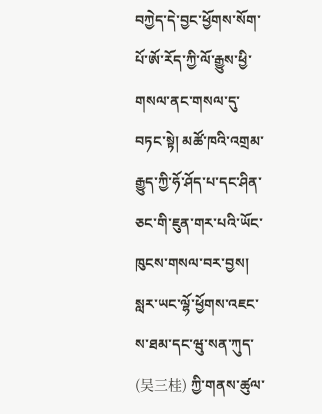བཀྱེད་དེ་བྱང་ཕྱོགས་སོག་པོ་ཨོ་རོད་ཀྱི་ལོ་རྒྱུས་ཕྱི་གསལ་ནང་གསལ་དུ་བཏང་སྟེ། མཚོ་ཁའི་འགྲམ་རྒྱུད་ཀྱི་ཧོ་ཤོད་པ་དང་ཤིན་ཅང་གི་ཇུན་གར་པའི་ཡོང་ཁུངས་གསལ་བར་བྱས། སླར་ཡང་ལྷོ་ཕྱོགས་འཇང་ས་ཐམ་དང་ཝུ་སན་ཀུད་ (吴三桂) ཀྱི་གནས་ཚུལ་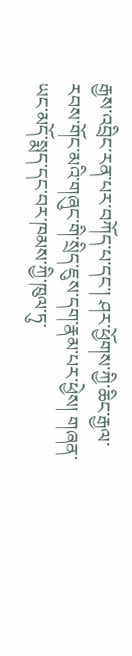རྒྱས་འབྲིང་རན་པར་བཀོད་པ་དང་། ཤར་ཕྱོགས་ཀྱི་ཆིང་རྒྱལ་རབས་གོང་མའི་གཞུང་གི་སྲིད་ཇུས་དག་རྣམ་པར་ཕྱེས། གཞན་ཡང་མདོ་སྨད་དང་བར་ཁམས་ཀྱི་ཁུལ་ཏུ་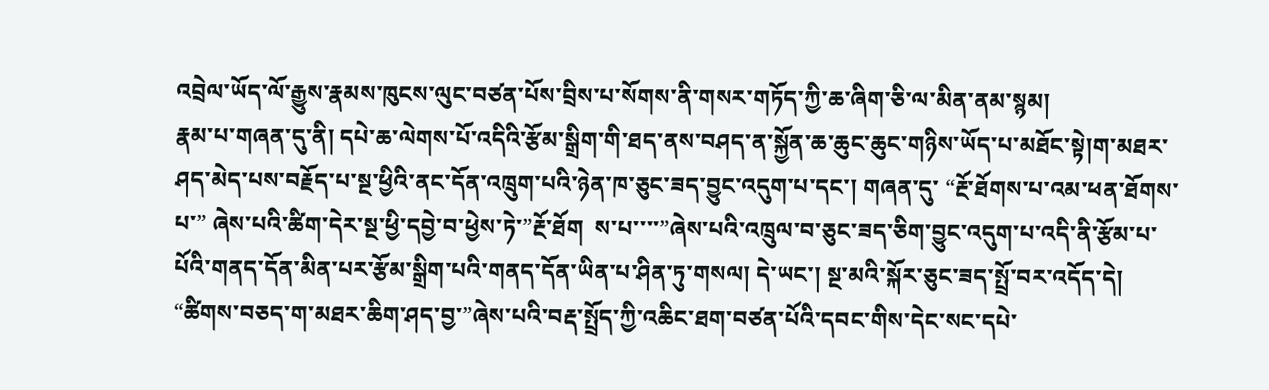འབྲེལ་ཡོད་ལོ་རྒྱུས་རྣམས་ཁུངས་ལུང་བཙན་པོས་བྲིས་པ་སོགས་ནི་གསར་གཏོད་ཀྱི་ཆ་ཞིག་ཅི་ལ་མིན་ནམ་སྙམ།
རྣམ་པ་གཞན་དུ་ནི། དཔེ་ཆ་ལེགས་པོ་འདིའི་རྩོམ་སྒྲིག་གི་ཐད་ནས་བཤད་ན་སྐྱོན་ཆ་ཆུང་ཆུང་གཉིས་ཡོད་པ་མཐོང་སྟེ།ག་མཐར་ཤད་མེད་པས་བརྗོད་པ་སྔ་ཕྱིའི་ནང་དོན་འཁྲུག་པའི་ཉེན་ཁ་ཅུང་ཟད་བྱུང་འདུག་པ་དང་། གཞན་དུ་ “རྔོ་ཐོགས་པ་འམ་ཕན་ཐོགས་པ་” ཞེས་པའི་ཚིག་དེར་སྔ་ཕྱི་དབྱེ་བ་ཕྱེས་ཏེ་”རྔོ་ཐོག  ས་པ་་་་”ཞེས་པའི་འཁྲུལ་བ་ཅུང་ཟད་ཅིག་བྱུང་འདུག་པ་འདི་ནི་རྩོམ་པ་པོའི་གནད་དོན་མིན་པར་རྩོམ་སྒྲིག་པའི་གནད་དོན་ཡིན་པ་ཤིན་ཏུ་གསལ། དེ་ཡང་། སྔ་མའི་སྐོར་ཅུང་ཟད་སྤྲོ་བར་འདོད་དེ། “ཚིགས་བཅད་ག་མཐར་ཆིག་ཤད་བྱ་”ཞེས་པའི་བརྡ་སྤྲོད་ཀྱི་འཆིང་ཐག་བཙན་པོའི་དབང་གིས་དེང་སང་དཔེ་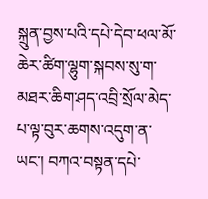སྐྲུན་བྱས་པའི་དཔེ་དེབ་ཕལ་མོ་ཆེར་ཚིག་ལྷུག་སྐབས་སུ་ག་མཐར་ཆིག་ཤད་འབྲི་སྲོལ་མེད་པ་ལྟ་བུར་ཆགས་འདུག་ན་ཡང་། བཀའ་བསྟན་དཔེ་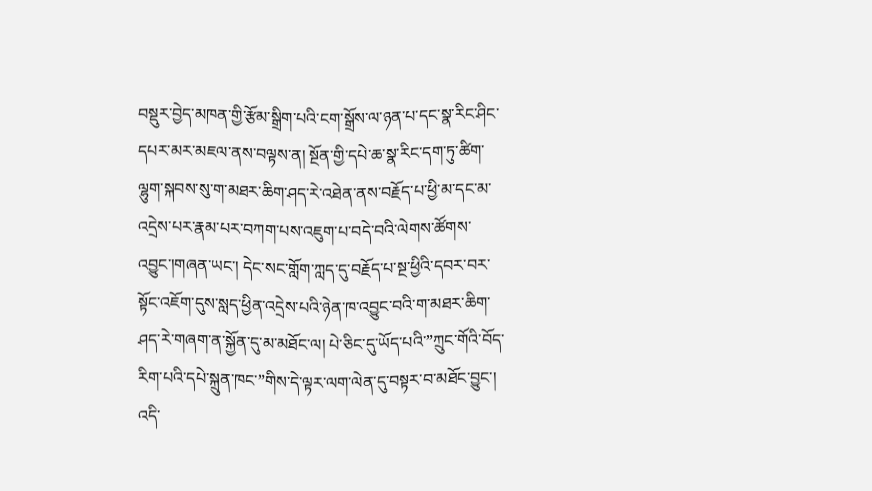བསྡུར་བྱེད་མཁན་གྱི་རྩོམ་སྒྲིག་པའི་ངག་སྒྲོས་ལ་ཉན་པ་དང་སྣ་རིང་ཤིང་དཔར་མར་མཇལ་ནས་བལྟས་ན། སྔོན་གྱི་དཔེ་ཆ་སྣ་རིང་དག་ཏུ་ཚིག་ལྷུག་སྐབས་སུ་ག་མཐར་ཆིག་ཤད་རེ་འཐེན་ནས་བརྗོད་པ་ཕྱི་མ་དང་མ་འདྲེས་པར་རྣམ་པར་བཀག་པས་འཇུག་པ་བདེ་བའི་ལེགས་ཚོགས་འབྱུང་།གཞན་ཡང་། དེང་སང་གློག་ཀླད་དུ་བརྗོད་པ་སྔ་ཕྱིའི་དབར་བར་སྟོང་འཇོག་དུས་སླད་ཕྱིན་འདྲེས་པའི་ཉེན་ཁ་འབྱུང་བའི་ག་མཐར་ཆིག་ཤད་རེ་གཞག་ན་སྐྱོན་དུ་མ་མཐོང་ལ། པེ་ཅིང་དུ་ཡོད་པའི་”ཀྲུང་གོའི་བོད་རིག་པའི་དཔེ་སྐྲུན་ཁང་”གིས་དེ་ལྟར་ལག་ལེན་དུ་བསྟར་བ་མཐོང་བྱུང་། འདི་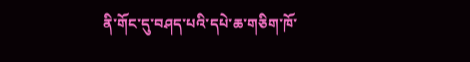ནི་གོང་དུ་བཤད་པའི་དཔེ་ཆ་གཅིག་ཁོ་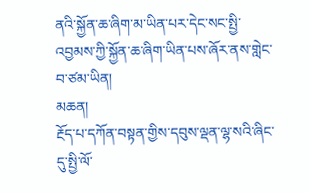ནའི་སྐྱོན་ཆ་ཞིག་མ་ཡིན་པར་དེང་སང་སྤྱི་འབྱམས་ཀྱི་སྐྱོན་ཆ་ཞིག་ཡིན་པས་ཞོར་ནས་གླེང་བ་ཙམ་ཡིན།
མཆན།
རྔོད་པ་དཀོན་བསྟན་གྱིས་དབུས་ལྡན་ལྷ་སའི་ཞིང་དུ་སྤྱི་ལོ་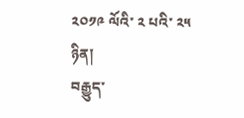༢༠༡༩ ལོའི་ ༢ པའི་ ༢༥ ཉིན།
བརྒྱུད་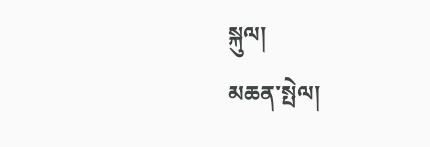སྐུལ།
མཆན་སྤེལ།